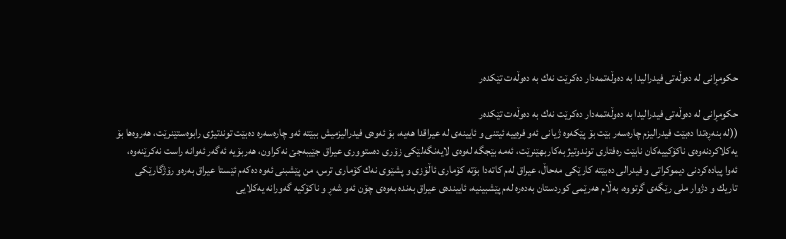حكومڕانی لە دەوڵەتی فیدرالیدا بە دەوڵەتمەدار دەكرێت نەك بە دەوڵەت تێكدەر

حكومڕانی لە دەوڵەتی فیدرالیدا بە دەوڵەتمەدار دەكرێت نەك بە دەوڵەت تێكدەر
((لە بنەڕەتدا دەبێت فیدرالیزم چارەسەر بێت بۆ پێكەوە ژیانی ئەو فرەییە ئیتنی و ئایینەی لە عیراقدا هەیە، بۆ ئەوەی فیدرالیزمیش ببێتە ئەو چارەسەرە دەبێت توندتیژی رابوەستێنرێت، هەروەها بۆ یەكلاكردنەوەی ناكۆكییەكان نابێت رەفتاری توندوتیژ بەكاربهێنرێت، ئەمە بێجگە لەوەی لایەنگەلێكی زۆری دەستووری عیراق جێیبەجێ نەكراون، هەربۆیە ئەگەر ئەوانە راست نەكرێنەوە، ئەوا پیادەكردنی دیموكراتی و فیدرالی دەبێتە كارێكی مەحاڵ، عیراق لەم كاتەدا بۆتە كۆماری ئاڵۆزی و پشێوی نەك كۆماری ترس، من پێشبنی ئەوە دەكەم ئێستا عیراق بەرەو رۆژگارێكی تاریك و دژوار ملی رێگەی گرتووە، بەڵام هەرێمی كوردستان بەدەرە لەم پێشبینیە، ئاییندەی عیراق بەندە بەوەی چۆن ئەو شەڕ و ناكۆكیە گەورانە یەكلایی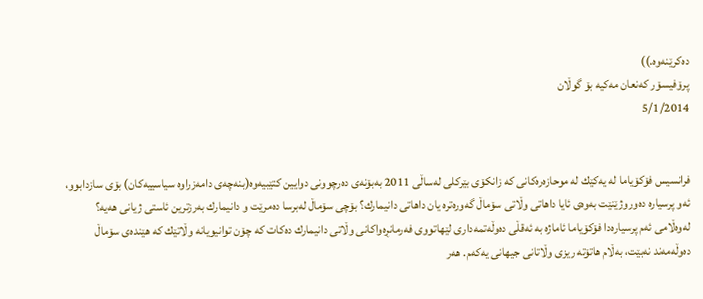دەكرێنەوە.))
پرۆفیسۆر كەنعان مەكیە بۆ گوڵان
5/1/2014


فرانسیس فۆكۆیاما لە یەكێك لە موحازەرەكانی كە زانكۆی بێركلی لەساڵی 2011 بەبۆنەی دەرچوونی دوایین كتێبیەوە(بنەچەی دامەزراوە سیاسییەكان) بۆی سازدابوو، ئەو پرسیارە دەوروژێنێت بەوەی ئایا داهاتی وڵاتی سۆماڵ گەورەترە یان داهاتی دانیمارك؟ بۆچی سۆماڵ لەبرسا دەمرێت و دانیمارك بەرزترین ئاستی ژیانی هەیە؟ لەوەڵامی ئەم پرسیارەدا فۆكۆیاما ئاماژە بە ئەقڵی دەوڵەتمەداری لێهاتووی فەرمانڕەواكانی وڵاتی دانیمارك دەكات كە چۆن توانیویانە وڵاتێك كە هێندەی سۆماڵ دەوڵەمەند نەبێت، بەڵام هاتۆتە ریزی وڵاتانی جیهانی یەكەم. هەر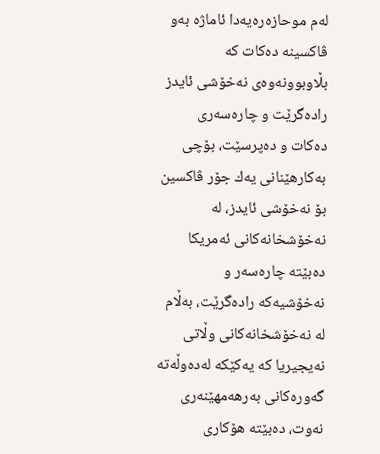لەم موحازەرەیەدا ئاماژە بەو ڤاكسینە دەكات كە بڵاوبوونەوەی نەخۆشی ئایدز رادەگرێت و چارەسەری دەكات و دەپرسێت، بۆچی بەكارهێنانی یەك جۆر ڤاكسین بۆ نەخۆشی ئایدز، لە نەخۆشخانەكانی ئەمریكا دەبێتە چارەسەر و نەخۆشیەكە رادەگرێت، بەڵام لە نەخۆشخانەكانی وڵاتی نەیجیریا كە یەكێكە لەدەوڵەتە گەورەكانی بەرهەمهێنەری نەوت، دەبێتە هۆكاری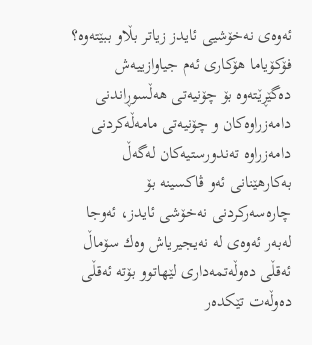ئەوەی نەخۆشیی ئایدز زیاتر بڵاو ببێتەوە؟ فۆكۆیاما هۆكاری ئەم جیاوازییەش دەگێڕێتەوە بۆ چۆنیەتی هەڵسوڕاندنی دامەزراوەكان و چۆنیەتی مامەڵەكردنی دامەزراوە تەندورستیەكان لەگەڵ بەكارهێنانی ئەو ڤاكسینە بۆ چارەسەركردنی نەخۆشی ئایدز، ئەوجا لەبەر ئەوەی لە نەیجیریاش وەك سۆماڵ ئەقڵی دەوڵەتمەداری لێهاتوو بۆتە ئەقڵی دەوڵەت تێكدەر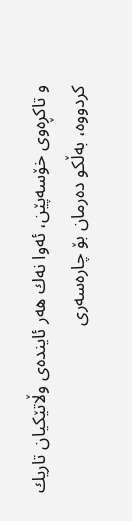و تاكڕەوی خۆسەپێن، ئەوا نەك هەر ئایندەی وڵاتێكیان تاریك كردووە، بەڵكو دەرمان بۆ چارەسەری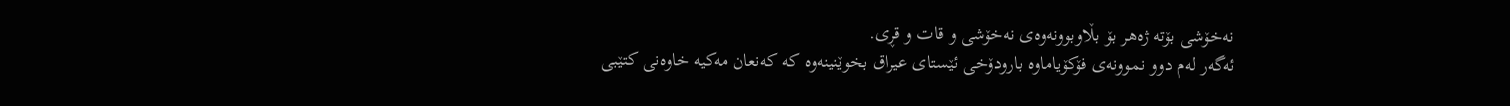نەخۆشی بۆتە ژەهر بۆ بڵاوبوونەوەی نەخۆشی و قات و قڕی.
ئەگەر لەم دوو نموونەی فۆكۆیاماوە بارودۆخی ئێستای عیراق بخوێنینەوە كە كەنعان مەكیە خاوەنی كتێبی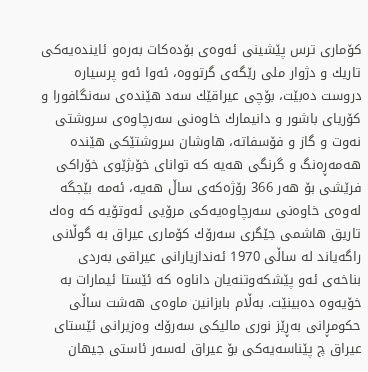كۆماری ترس پێشینی ئەوەی بۆدەكات بەرەو ئایندەیەكی تاریك و دژوار ملی رێگەی گرتووە، ئەوا ئەو پرسیارە دروست دەبێت، بۆچی عیراقێك سەد هێندەی سەنگافورا و كۆریای باشور و دانیمارك خاوەنی سەرچاوەی سروشتی نەوت و گاز و فۆسفاتە، هاوشان سروشتێكی هێندە هەمەڕەنگ و گرنگی هەیە كە توانای خۆبژێوی خۆراكی فرێشی بۆ هەر 366 رۆژەكەی ساڵ هەیە، ئەمە بێجگە لەوەی خاوەنی سەرچاوەیەكی مرۆیی ئەوتۆیە كە وەك تاریق هاشمی جێگری سەرۆك كۆماری عیراق بە گوڵانی راگەیاند لە ساڵی 1970 ئەندازیارانی عیراقی بەردی بناخەی ئەو پێشكەوتنەیان داناوە كە ئێستا ئیمارات بە خۆیەوە دەبینێت. بەڵام بابزانین ماوەی هەشت ساڵی حكومڕانی بەڕێز نوری مالیكی سەرۆك وەزیرانی ئێستای عیراق چ پێناسەیەكی بۆ عیراق لەسەر ئاستی جیهان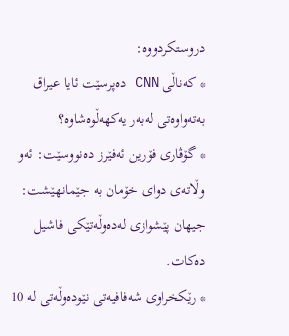دروستكردووە:
* كەناڵی CNN دەپرسێت ئایا عیراق بەتەواوەتی لەبەر یەكهەڵوەشاوە؟
* گۆڤاری فۆرین ئەفێرز دەنووسێت: ئەو وڵاتەی دوای خۆمان بە جێمانهێشت: جیهان پێشوازی لەدەوڵەتێكی فاشیل دەكات.
* رێكخراوی شەفافیەتی نێودەوڵەتی لە 10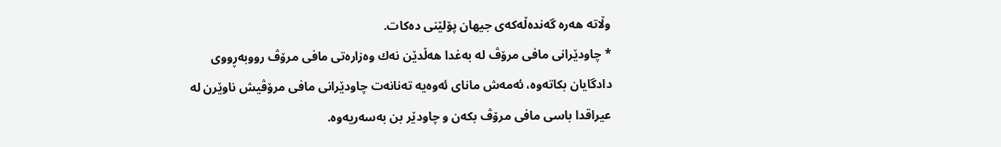وڵاتە هەرە گەندەڵەكەی جیهان پۆلێنی دەكات.
* چاودێرانی مافی مرۆڤ لە بەغدا هەڵدێن نەك وەزارەتی مافی مرۆڤ رووبەڕووی دادگایان بكاتەوە، ئەمەش مانای ئەوەیە تەنانەت چاودێرانی مافی مرۆڤیش ناوێرن لە عیراقدا باسی مافی مرۆڤ بكەن و چاودێر بن بەسەریەوە.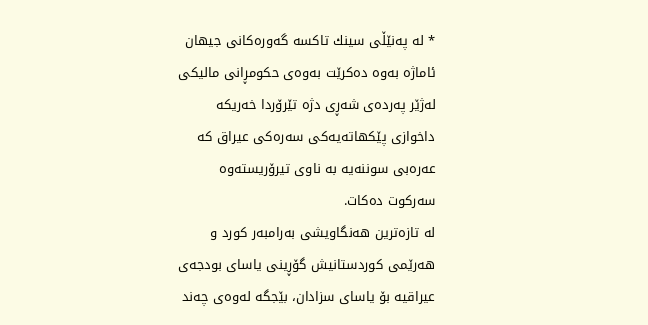* لە پەنێڵی سینك تاكسە گەورەكانی جیهان ئاماژە بەوە دەكرێت بەوەی حكومڕانی مالیكی لەژێر پەردەی شەڕی دژە تێرۆردا خەریكە داخوازی پێكهاتەیەكی سەرەكی عیراق كە عەرەبی سوننەیە بە ناوی تیرۆریستەوە سەركوت دەكات.
لە تازەترین هەنگاویشی بەرامبەر كورد و هەرێمی كوردستانیش گۆڕینی یاسای بودجەی عیراقیە بۆ یاسای سزادان، بێجگە لەوەی چەند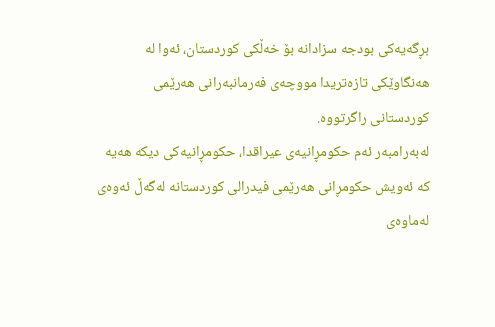بڕگەیەكی بودجە سزادانە بۆ خەڵكی كوردستان، ئەوا لە هەنگاوێكی تازەتریدا مووچەی فەرمانبەرانی هەرێمی كوردستانی راگرتووە.
لەبەرامبەر ئەم حكومڕانیەی عیراقدا، حكومڕانیەكی دیكە هەیە كە ئەویش حكومڕانی هەرێمی فیدرالی كوردستانە لەگەڵ ئەوەی لەماوەی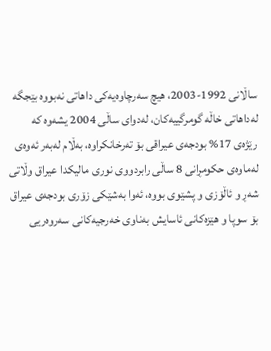ساڵانی 1992-2003، هیچ سەرچاوەیەكی داهاتی نەبووە بێجگە لەداهاتی خاڵە گومرگییەكان، لەدوای ساڵی 2004 یشەوە كە رێژەی 17% بودجەی عیراقی بۆ تەرخانكراوە، بەڵام لەبەر ئەوەی لەماوەی حكومڕانی 8 ساڵی رابردووی نوری مالیكدا عیراق وڵاتی شەڕ و ئاڵۆزی و پشێوی بووە، ئەوا بەشێكی زۆری بودجەی عیراق بۆ سوپا و هێزەكانی ئاسایش بەناوی خەرجیەكانی سەروەریی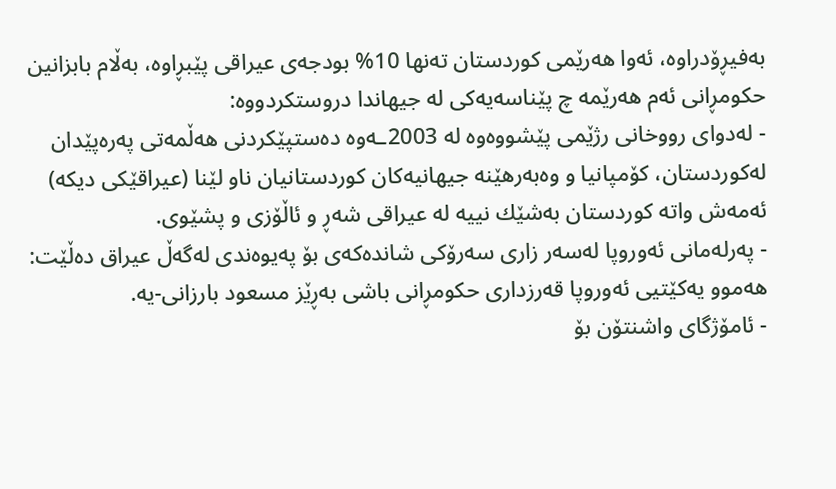بەفیڕۆدراوە، ئەوا هەرێمی كوردستان تەنها 10% بودجەی عیراقی پێبڕاوە، بەڵام بابزانین حكومڕانی ئەم هەرێمە چ پێناسەیەكی لە جیهاندا دروستكردووە:
- لەدوای رووخانی رژێمی پێشووەوە لە 2003ـەوە دەستپێكردنی هەڵمەتی پەرەپێدان لەكوردستان، كۆمپانیا و وەبەرهێنە جیهانیەكان كوردستانیان ناو لێنا (عیراقێكی دیكە) ئەمەش واتە كوردستان بەشێك نییە لە عیراقی شەڕ و ئاڵۆزی و پشێوی.
- پەرلەمانی ئەوروپا لەسەر زاری سەرۆكی شاندەكەی بۆ پەیوەندی لەگەڵ عیراق دەڵێت: هەموو یەكێتیی ئەوروپا قەرزداری حكومڕانی باشی بەڕێز مسعود بارزانی-یە.
- ئامۆژگای واشنتۆن بۆ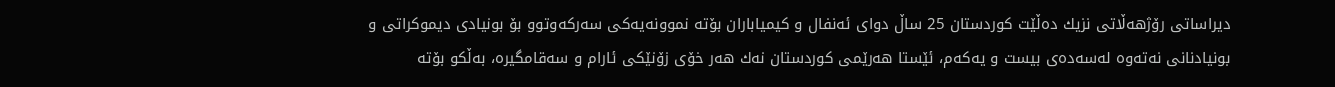دیراساتی رۆژهەڵاتی نزیك دەڵێت كوردستان 25 ساڵ دوای ئەنفال و كیمیاباران بۆتە نموونەیەكی سەركەوتوو بۆ بونیادی دیموكراتی و بونیادنانی نەتەوە لەسەدەی بیست و یەكەم، ئێستا هەرێمی كوردستان نەك هەر خۆی زۆنێكی ئارام و سەقامگیرە، بەڵكو بۆتە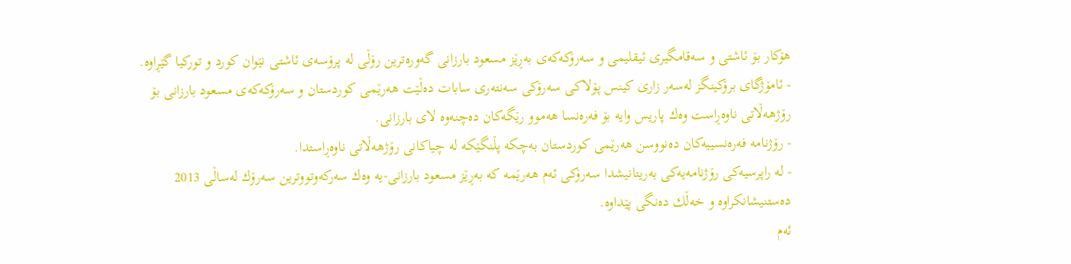هۆكار بۆ ئاشتی و سەقامگیری ئیقلیمی و سەرۆكەكەی بەڕێز مسعود بارزانی گەورەترین رۆڵی لە پرۆسەی ئاشتی نێوان كورد و توركیا گێڕاوە.
- ئامۆژگای برۆكینگز لەسەر زاری كینس پۆلاكی سەرۆكی سەنتەری سابات دەڵێت هەرێمی كوردستان و سەرۆكەكەی مسعود بارزانی بۆ رۆژهەڵاتی ناوەڕاست وەك پاریس وایە بۆ فەرەنسا هەموو رێگەكان دەچنەوە لای بارزانی.
- رۆژنامە فەرەنسییەكان دەنووسن هەرێمی كوردستان بەچكە پڵنگێكە لە چیاكانی رۆژهەڵاتی ناوەڕاستدا.
- لە راپرسیەكی رۆژنامەیەكی بەریتانیشدا سەرۆكی ئەم هەرێمە كە بەڕێز مسعود بارزانی-یە وەك سەركەوتووترین سەرۆك لەساڵی 2013 دەستنیشانكراوە و خەڵك دەنگی پێداوە.
ئەم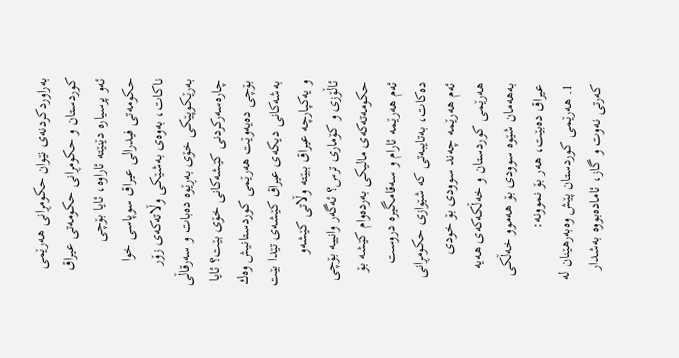بەراوردكردنەی نێوان حكومڕانی هەرێمی كوردستان و حكومڕانی حكومەتی عیراق ئەو پرسیارە دێنێتە ئاراوە، ئایا بۆچی حكومەتی فیدرالی عیراق سوپاسی خوا ناكات، بەوەی بەشێكی وڵاتەكەی زۆر بەرێكوپێكی خۆی بەڕێوە دەبات و سەرقاڵی چارەسەركردنی كێشەكانی خۆی بێت؟ ئایا بۆچی دەیەوێت هەرێمی كوردستانیش وەك بەشەكانی دیكەی عیراق كێشەی تێدا بێت و یەكپارچە عیراق ببێتە وڵاتی كێشەو ئاڵۆزی و كۆماری ترس؟ ئەگەر وانییە بۆچی حكومەتەكەی مالیكی بەردەوام كێشە بۆ ئەم هەرێمە ئارام و سەقامگیرە دروست دەكات، بەتایبەتی كە شێوازی حكومڕانی ئەم هەرێمە چەند سوودی بۆ خودی هەرێمی كوردستان و خەڵكەكەی هەیە بەهەمان شێوە سوودی بۆ هەموو خەڵكی عیراق دەبێت، هەر بۆ نموونە:
1. هەرێمی كوردستان پێش وەبەرهێنان لە كەرتی نەوت و گاز، ئامادەبووە بەشدار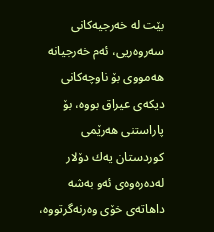بێت لە خەرجیەكانی سەروەریی، ئەم خەرجیانە هەمووی بۆ ناوچەكانی دیكەی عیراق بووە، بۆ پاراستنی هەرێمی كوردستان یەك دۆلار لەدەرەوەی ئەو بەشە داهاتەی خۆی وەرنەگرتووە،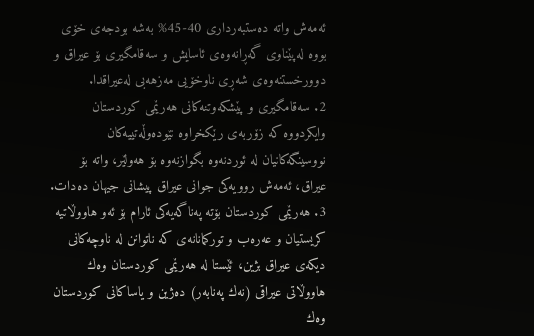ئەمەش واتە دەستبەرداری 40-45% بەشە بودجەی خۆی بووە لەپێناوی گەڕانەوەی ئاسایش و سەقامگیری بۆ عیراق و دوورخستنەوەی شەڕی ناوخۆیی مەزهەبی لەعیراقدا.
2. سەقامگیری و پێشكەوتنەكانی هەرێمی كوردستان وایكردووە كە زۆربەی رێكخراوە نێودەوڵەتییەكان نووسینگەكانیان لە ئوردنەوە بگوازنەوە بۆ هەولێر، واتە بۆ عیراق، ئەمەش روویەكی جوانی عیراق پیشانی جیهان دەدات.
3. هەرێمی كوردستان بۆتە پەناگەیەكی ئارام بۆ ئەو هاووڵاتیە كریستیان و عەرەب و توركمانانەی كە ناتوانن لە ناوچەكانی دیكەی عیراق بژین، ئێستا لە هەرێمی كوردستان وەك هاووڵاتی عیراقی (نەك پەنابەر) دەژین و یاساكانی كوردستان وەك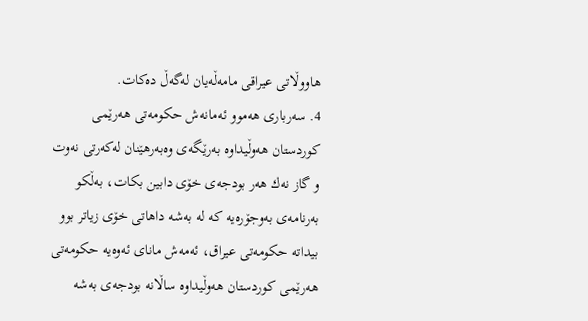هاووڵاتی عیراقی مامەڵەیان لەگەڵ دەكات.
4. سەرباری هەموو ئەمانەش حكومەتی هەرێمی كوردستان هەوڵیداوە بەرێگەی وەبەرهێنان لەكەرتی نەوت و گاز نەك هەر بودجەی خۆی دابین بكات، بەڵكو بەرنامەی بەوجۆرەیە كە لە بەشە داهاتی خۆی زیاتر بوو بیداتە حكومەتی عیراق، ئەمەش مانای ئەوەیە حكومەتی هەرێمی كوردستان هەوڵیداوە ساڵانە بودجەی بەشە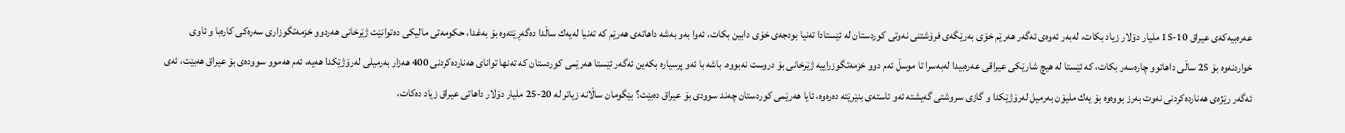عەرەبیەكەی عیراق 10-15 ملیار دۆلار زیاد بكات، لەبەر ئەوەی ئەگەر هەرێم خۆی بەرێگەی فرۆشتنی نەوتی كوردستان لە ئێستادا تەنیا بودجەی خۆی دابین بكات، ئەوا بەو بەشە داهاتەی هەرێم كە تەنیا لەیەك ساڵدا دەگەڕێتەوە بۆ بەغدا، حكومەتی مالیكی دەتوانێت ژێرخانی هەردوو خزمەتگوزاری سەرەكی كارەبا و ئاوی خواردنەوە بۆ 25 ساڵی داهاتوو چارەسەر بكات، كە ئێستا لە هیچ شارێكی عیراقی عەرەبیدا لەبەسرا تا موسڵ ئەم دوو خزمەتگوزراییە ژێرخانی بۆ دروست نەبووە. باشە با ئەو پرسیارە بكەین ئەگەر ئێستا هەرێمی كوردستان كە تەنها توانای هەناردەكردنی 400 هەزار بەرمیلی لەرۆژێكدا هەیە، ئەم هەموو سوودەی بۆ عیراق هەبێت، ئەی ئەگەر رێژەی هەناردەكردنی نەوت بەرز بووەوە بۆ یەك ملیۆن بەرمیل لەرۆژێكدا و گازی سروشتی گەیشتە ئەو ئاستەی بنێرێتە دەرەوە، ئایا هەرێمی كوردستان چەند سوودی بۆ عیراق دەبێت؟ بێگومان ساڵانە زیاتر لە 20-25 ملیار دۆلار داهاتی عیراق زیاد دەكات،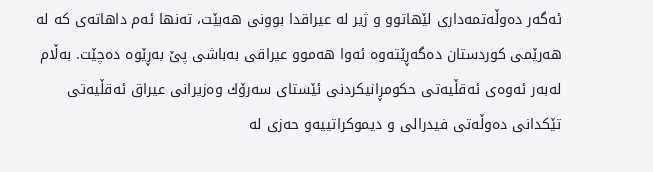ئەگەر دەوڵەتمەداری لێهاتوو و ژیر لە عیراقدا بوونی هەبێت، تەنها ئەم داهاتەی كە لە هەرێمی كوردستان دەگەڕێتەوە ئەوا هەموو عیراقی بەباشی پێ بەڕێوە دەچێت. بەڵام لەبەر ئەوەی ئەقڵیەتی حكومڕانیكردنی ئێستای سەرۆك وەزیرانی عیراق ئەقڵیەتی تێكدانی دەوڵەتی فیدرالی و دیموكراتییەو حەزی لە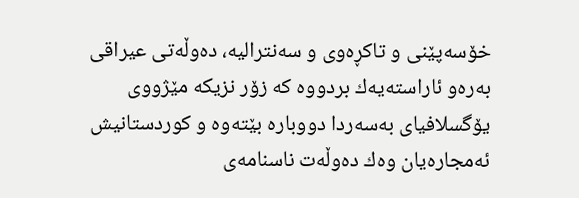خۆسەپێنی و تاكڕەوی و سەنترالیە، دەوڵەتی عیراقی بەرەو ئاراستەیەك بردووە كە زۆر نزیكە مێژووی یۆگسلافیای بەسەردا دووبارە بێتەوە و كوردستانیش ئەمجارەیان وەك دەوڵەت ناسنامەی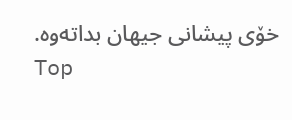خۆی پیشانی جیهان بداتەوە.
Top